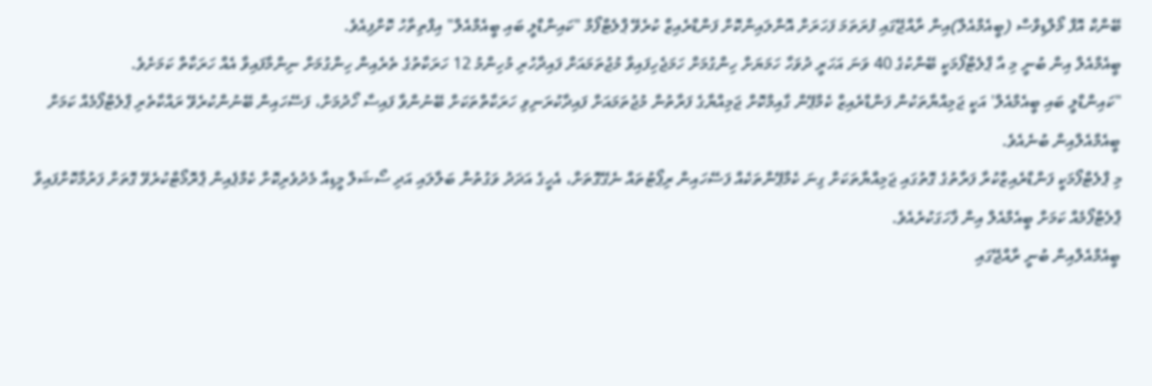ބޭންކް އޮފް މޯލްޑިވްސް (ބީއެމްއެލް)އިން ރާއްޖޭގައި ފުރަތަމަ ފަހަރަށް އޮންލައިންކޮށް ފަންޑްރެއިޒް ކުރެވޭ ޕްލެޓްފޯމް "ކައިންޑްލީ ބައި ބީއެމްއެލް" އިފްތިތާހު ކޮށްފިއެވެ.
ބީއެމްއެލް އިން ބުނީ މި އާ ޕްލެޓްފޯމަކީ ބޭންކުގެ 40 ވަނަ އަހަރީ ދުވަހާ ހަމަޔަށް ހިންގުމަށް ހަމަޖެހިފައިވާ މުޖުތަމައަށް ފައިދާހުރި މުހިންމު 12 ހަރަކާތުގެ ތެރެއިން ހިންގުމަށް ނިންމާފައިވާ އެއް ހަރަކާތް ކަމަށެވެ.
"ކައިންޑްލީ ބައި ބީއެމްއެލް' އަކީ ޖަމިއްޔާތަކުން ފަންޑްރެއިޒް ކެމްޕޭން ގާއިމްކޮށް ޖަމިއްޔާގެ ފަރާތުން މުޖުތަމައަށް ފައިދާކުރަނިވި ހަރަކާތްތަކަށް ބޭނުންވާ ފައިސާ ހޯދުމަށް، ފަސޭހައިން ބޭނުންކުރެވޭ ރައްކާތެރި ޕްލެޓްފޯމެއް ކަމަށް ބީއެމްއެލްއިން ބުނެއެވެ.
މި ޕްލެޓްފޯމަކީ ފަންޑްރެއިޒްކުރާ ފަރާތުގެ ގޮތުގައި ޖަމިއްޔާތަކަށް ގިނަ ކެމްޕޭންތަކެއް ފަސޭހައިން ރިޕޯޓުތައް ނެގޭގޮތަށް، އެހީގެ އަދަދު ވަގުތުން ބަލާލައި އަދި ސޯޝަލް މީޑިއާ މެދުވެރިކޮށް ކެމްޕެއިން ޕްރޮމޯޓްކުރެވޭ ގޮތަށް ފަރުމާކޮށްފައިވާ ޕްލެޓްފޯމެއް ކަމަށް ބީއެމްއެލް އިން ފާހަގަކުރެއެވެ.
ބީއެމްއެލްއިން ބުނީ ރާއްޖޭގައި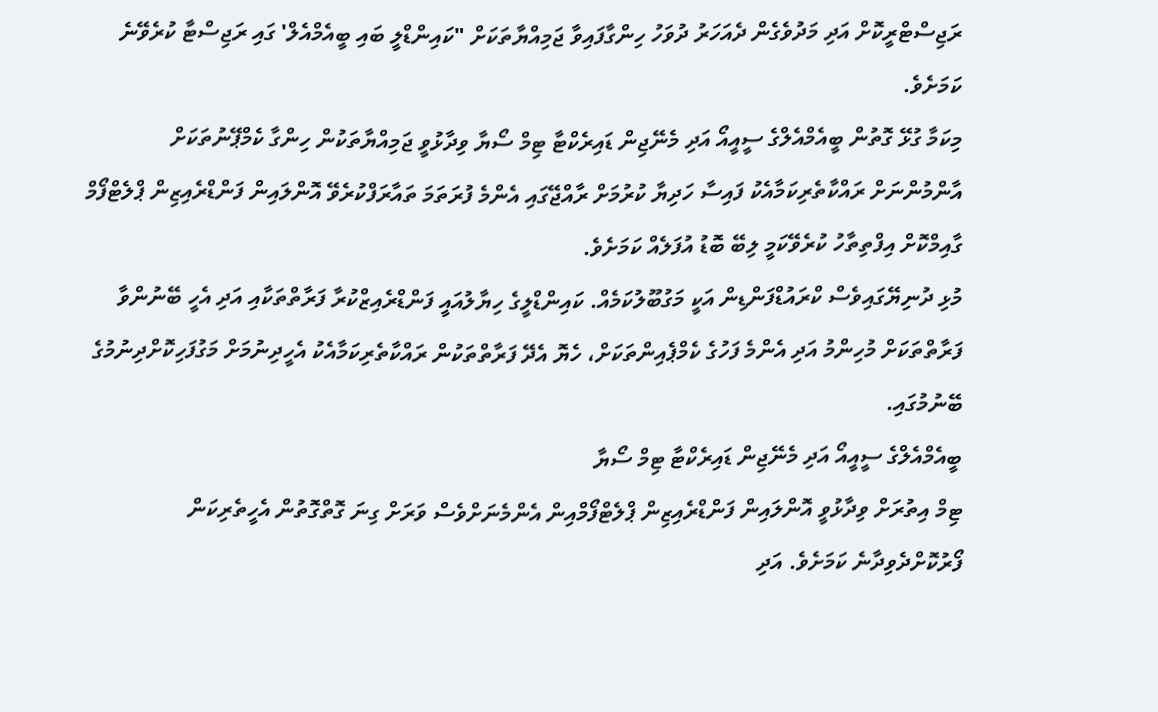ރަޖިސްޓްރީކޮށް އަދި މަދުވެގެން ދެއަހަރު ދުވަހު ހިންގާފައިވާ ޖަމިއްޔާތަކަށް "ކައިންޑްލީ ބައި ބީއެމްއެލް' ގައި ރަޖިސްޓާ ކުރެވޭނެ ކަމަށެވެ.
މިކަމާ ގުޅޭ ގޮތުން ބީއެމްއެލްގެ ސީއީއޯ އަދި މެނޭޖިން ޑައިރެކްޓާ ޓިމް ސޯޔާ ވިދާޅުވީ ޖަމިއްޔާތަކުން ހިންގާ ކެމްޕޭނުތަކަށް އާންމުންނަށް ރައްކާތެރިކަމާއެކު ފައިސާ ހަދިޔާ ކުރުމަށް ރާއްޖޭގައި އެންމެ ފުރަތަމަ ތައާރަފްކުރެވޭ އޮންލައިން ފަންޑްރެއިޒިން ޕްލެޓްފޯމް ގާއިމްކޮށް އިފްތިތާހު ކުރެވޭކަމީ ލިބޭ ބޮޑު އުފަލެއް ކަމަށެވެ.
މުޅި ދުނިޔޭގައިވެސް ކްރައުޑްފަންޑިން އަކީ މަގުބޫލުކަމެއް. ކައިންޑްލީގެ ހިޔާލުއައީ ފަންޑްރެއިޒްކުރާ ފަރާތްތަކާއި އަދި އެހީ ބޭނުންވާ ފަރާތްތަކަށް މުހިންމު އަދި އެންމެ ފަހުގެ ކެމްޕެއިންތަކަށް، ހެޔޮ އެދޭ ފަރާތްތަކުން ރައްކާތެރިކަމާއެކު އެހީދިނުމަށް މަގުފަހިކޮށްދިނުމުގެ ބޭނުމުގައި.
ބީއެމްއެލްގެ ސީއީއޯ އަދި މެނޭޖިން ޑައިރެކްޓާ ޓިމް ސޯޔާ
ޓިމް އިތުރަށް ވިދާޅުވީ އޮންލައިން ފަންޑްރެއިޒިން ޕްލެޓްފޯމްއިން އެންމެނަށްވެސް ވަރަށް ގިނަ ގޮތްގޮތުން އެހީތެރިކަން ފޯރުކޮށްދެވިދާނެ ކަމަށެވެ. އަދި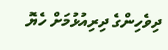ދިވެހިންގެ ދިރިއުޅުމަށް ހެޔޮ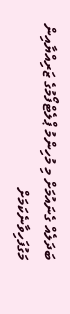ބަދަލެއް ގެނައުމަށް މި މުހިންމު ޕްލެޓްފޯމުގެ ޒަރިއްޔާއިން މަގުފަހިވާނެކަމަށް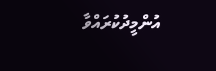އުންމީދުކުރައްވާ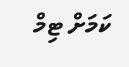ކަމަށް ޓިމް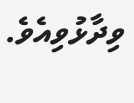ވިދާޅުވިއެވެ.